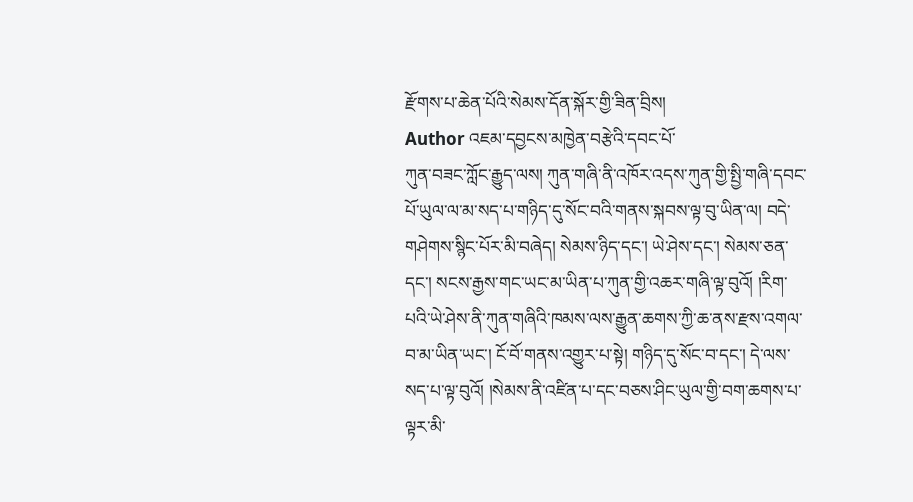རྫོགས་པ་ཆེན་པོའི་སེམས་དོན་སྐོར་གྱི་ཟིན་བྲིས།
Author འཇམ་དབྱངས་མཁྱེན་བརྩེའི་དབང་པོ་
ཀུན་བཟང་ཀློང་རྒྱུད་ལས། ཀུན་གཞི་ནི་འཁོར་འདས་ཀུན་གྱི་སྤྱི་གཞི་དབང་པོ་ཡུལ་ལ་མ་སད་པ་གཉིད་དུ་སོང་བའི་གནས་སྐབས་ལྟ་བུ་ཡིན་ལ། བདེ་གཤེགས་སྙིང་པོར་མི་བཞེད། སེམས་ཉིད་དང་། ཡེ་ཤེས་དང་། སེམས་ཅན་དང་། སངས་རྒྱས་གང་ཡང་མ་ཡིན་པ་ཀུན་གྱི་འཆར་གཞི་ལྟ་བུའོ། །རིག་པའི་ཡེ་ཤེས་ནི་ཀུན་གཞིའི་ཁམས་ལས་རྒྱུན་ཆགས་ཀྱི་ཆ་ནས་རྫས་འགལ་བ་མ་ཡིན་ཡང་། ངོ་བོ་གནས་འགྱུར་པ་སྟེ། གཉིད་དུ་སོང་བ་དང་། དེ་ལས་སད་པ་ལྟ་བུའོ། །སེམས་ནི་འཛིན་པ་དང་བཅས་ཤིང་ཡུལ་གྱི་བག་ཆགས་པ་ལྟར་མི་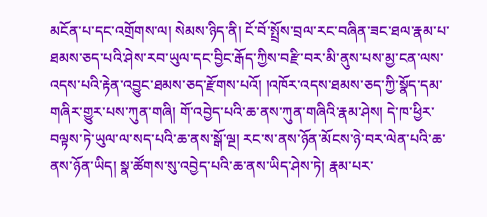མངོན་པ་དང་འགྲོགས་ལ། སེམས་ཉིད་ནི། ངོ་བོ་སྤྲོས་བྲལ་རང་བཞིན་ཟང་ཐལ་རྣམ་པ་ཐམས་ཅད་པའི་ཤེས་རབ་ཡུལ་དང་བྱིང་རྒོད་ཀྱིས་བརྫི་བར་མི་ནུས་པས་མྱ་ངན་ལས་འདས་པའི་རྟེན་འབྱུང་ཐམས་ཅད་རྫོགས་པའོ། །འཁོར་འདས་ཐམས་ཅད་ཀྱི་སྣོད་དམ་གཞིར་གྱུར་པས་ཀུན་གཞི། གོ་འབྱེད་པའི་ཆ་ནས་ཀུན་གཞིའི་རྣམ་ཤེས། དེ་ཁ་ཕྱིར་བལྟས་ཏེ་ཡུལ་ལ་སད་པའི་ཆ་ནས་སྒོ་ལྔ། རང་ས་ནས་ཉོན་མོངས་ཉེ་བར་ལེན་པའི་ཆ་ནས་ཉོན་ཡིད། སྣ་ཚོགས་སུ་འབྱེད་པའི་ཆ་ནས་ཡིད་ཤེས་ཏེ། རྣམ་པར་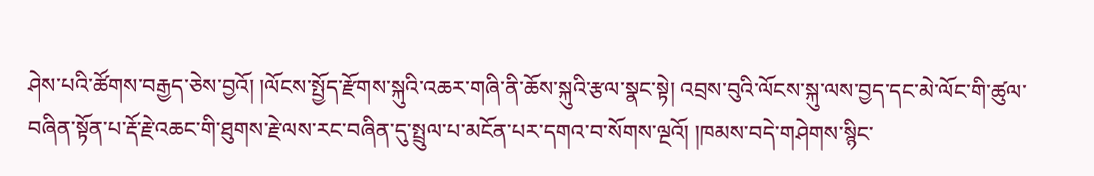ཤེས་པའི་ཚོགས་བརྒྱད་ཅེས་བྱའོ། །ལོངས་སྤྱོད་རྫོགས་སྐུའི་འཆར་གཞི་ནི་ཆོས་སྐུའི་རྩལ་སྣང་སྟེ། འབྲས་བུའི་ལོངས་སྐུ་ལས་བྱད་དང་མེ་ལོང་གི་ཚུལ་བཞིན་སྟོན་པ་རྡོ་རྗེ་འཆང་གི་ཐུགས་རྗེ་ལས་རང་བཞིན་དུ་སྤྲུལ་པ་མངོན་པར་དགའ་བ་སོགས་ལྔའོ། །ཁམས་བདེ་གཤེགས་སྙིང་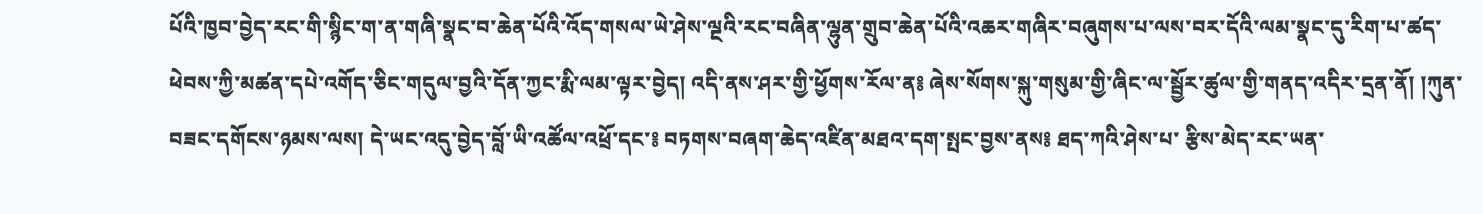པོའི་ཁྱབ་བྱེད་རང་གི་སྙིང་ག་ན་གཞི་སྣང་བ་ཆེན་པོའི་འོད་གསལ་ཡེ་ཤེས་ལྔའི་རང་བཞིན་ལྷུན་གྲུབ་ཆེན་པོའི་འཆར་གཞིར་བཞུགས་པ་ལས་བར་དོའི་ལམ་སྣང་དུ་རིག་པ་ཚད་ཕེབས་ཀྱི་མཚན་དཔེ་འགོད་ཅིང་གདུལ་བྱའི་དོན་ཀྱང་རྨི་ལམ་ལྟར་བྱེད། འདི་ནས་ཤར་གྱི་ཕྱོགས་རོལ་ན༔ ཞེས་སོགས་སྐུ་གསུམ་གྱི་ཞིང་ལ་སྦྱོར་ཚུལ་གྱི་གནད་འདིར་དྲན་ནོ། །ཀུན་བཟང་དགོངས་ཉམས་ལས། དེ་ཡང་འདུ་བྱེད་བློ་ཡི་འཚོལ་འཕྲོ་དང་༔ བཏགས་བཞག་ཆེད་འཛིན་མཐའ་དག་སྤང་བྱས་ནས༔ ཐད་ཀའི་ཤེས་པ་ རྩིས་མེད་རང་ཡན་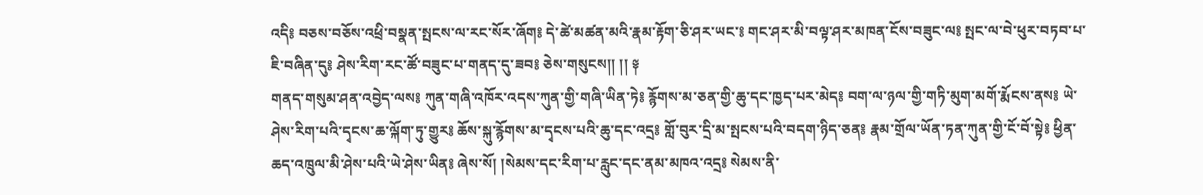འདི༔ བཅས་བཅོས་འཕྲི་བསྣན་སྤངས་ལ་རང་སོར་ཞོག༔ དེ་ཚེ་མཚན་མའི་རྣམ་རྟོག་ཅི་ཤར་ཡང་༔ གང་ཤར་མི་བལྟ་ཤར་མཁན་ངོས་བཟུང་ལ༔ སྤང་ལ་བེ་ཕུར་བཏབ་པ་ཇི་བཞིན་དུ༔ ཤེས་རིག་རང་ཚོ་བཟུང་པ་གནད་དུ་ཟབ༔ ཅེས་གསུངས།། །། ༈
གནད་གསུམ་ཤན་འབྱེད་ལས༔ ཀུན་གཞི་འཁོར་འདས་ཀུན་གྱི་གཞི་ཡིན་ཏེ༔ རྙོགས་མ་ཅན་གྱི་ཆུ་དང་ཁྱད་པར་མེད༔ བག་ལ་ཉལ་གྱི་གཏི་མུག་མགོ་རྨོངས་ནས༔ ཡེ་ཤེས་རིག་པའི་དྭངས་ཆ་ལྐོག་ཏུ་གྱུར༔ ཆོས་སྐུ་རྙོགས་མ་དྭངས་པའི་ཆུ་དང་འདྲ༔ གློ་བུར་དྲི་མ་སྤངས་པའི་བདག་ཉིད་ཅན༔ རྣམ་གྲོལ་ཡོན་ཏན་ཀུན་གྱི་ངོ་བོ་སྟེ༔ ཕྱིན་ཆད་འཁྲུལ་མི་ཤེས་པའི་ཡེ་ཤེས་ཡིན༔ ཞེས་སོ། །སེམས་དང་རིག་པ་རླུང་དང་ནམ་མཁའ་འདྲ༔ སེམས་ནི་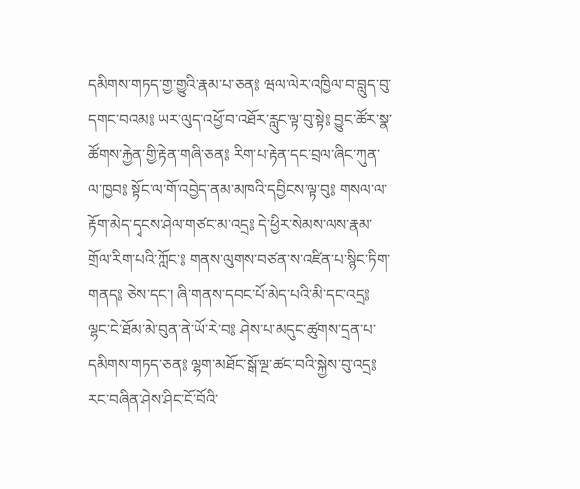དམིགས་གཏད་གྱ་གྱུའི་རྣམ་པ་ཅན༔ ཝལ་ལེར་འཁྱིལ་བ་བླུད་བུ་དགང་བའམ༔ ཡར་ལུད་འཕྱོ་བ་འཐོར་རླུང་ལྟ་བུ་སྟེ༔ བྱུང་ཚོར་སྣ་ཚོགས་རྐྱེན་གྱི་རྟེན་གཞི་ཅན༔ རིག་པ་རྟེན་དང་བྲལ་ཞིང་ཀུན་ལ་ཁྱབ༔ སྟོང་ལ་གོ་འབྱེད་ནམ་མཁའི་དབྱིངས་ལྟ་བུ༔ གསལ་ལ་རྟོག་མེད་དྭངས་ཤེལ་གཙང་མ་འདྲ༔ དེ་ཕྱིར་སེམས་ལས་རྣམ་གྲོལ་རིག་པའི་ཀློང་༔ གནས་ལུགས་བཙན་ས་འཛིན་པ་སྙིང་ཏིག་གནད༔ ཅེས་དང་། ཞི་གནས་དབང་པོ་མེད་པའི་མི་དང་འདྲ༔ ལྷང་ངེ་ཐོམ་མེ་བུན་ནེ་ཡོ་རེ་བ༔ ཤེས་པ་མདུང་ཚུགས་དྲན་པ་དམིགས་གཏད་ཅན༔ ལྷག་མཐོང་སྒོ་ལྔ་ཚང་བའི་སྐྱེས་བུ་འདྲ༔ རང་བཞིན་ཤེས་ཤིང་ངོ་བོའི་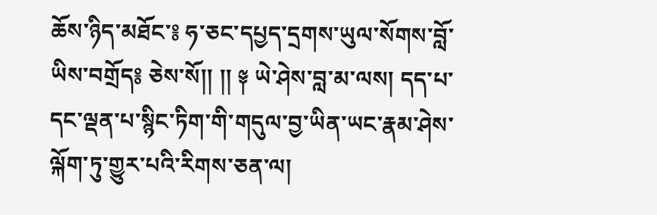ཆོས་ཉིད་མཐོང་༔ ཧ་ཅང་དཔྱད་དྲགས་ཡུལ་སོགས་བློ་ཡིས་བགྲོད༔ ཅེས་སོ།། །། ༈ ཡེ་ཤེས་བླ་མ་ལས། དད་པ་དང་ལྡན་པ་སྙིང་ཏིག་གི་གདུལ་བྱ་ཡིན་ཡང་རྣམ་ཤེས་ལྐོག་ཏུ་གྱུར་པའི་རིགས་ཅན་ལ།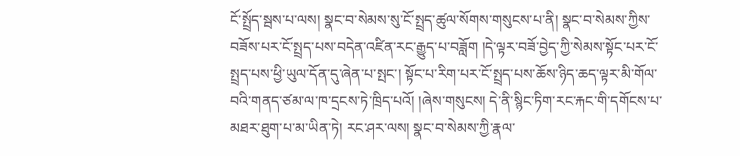ངོ་སྤྲོད་སྦས་པ་ལས། སྣང་བ་སེམས་སུ་ངོ་སྤྲད་ཚུལ་སོགས་གསུངས་པ་ནི། སྣང་བ་སེམས་ཀྱིས་བཟོས་པར་ངོ་སྤྲད་པས་བདེན་འཛིན་རང་རྒྱུད་པ་བཟློག །དེ་ལྟར་བཟོ་བྱེད་ཀྱི་སེམས་སྟོང་པར་ངོ་སྤྲད་པས་ཕྱི་ཡུལ་དོན་དུ་ཞེན་པ་སྤང་། སྟོང་པ་རིག་པར་ངོ་སྤྲད་པས་ཆོས་ཉིད་ཆད་ལྟར་མི་གོལ་བའི་གནད་ཙམ་ལ་ཁ་དྲངས་ཏེ་ཁྲིད་པའོ། །ཞེས་གསུངས། དེ་ནི་སྙིང་ཏིག་རང་རྐང་གི་དགོངས་པ་མཐར་ཐུག་པ་མ་ཡིན་ཏེ། རང་ཤར་ལས། སྣང་བ་སེམས་ཀྱི་རྣལ་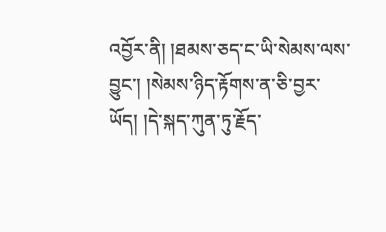འབྱོར་ནི། །ཐམས་ཅད་ང་ཡི་སེམས་ལས་བྱུང་། །སེམས་ཉིད་རྟོགས་ན་ཅི་བྱར་ཡོད། །དེ་སྐད་ཀུན་ཏུ་རྗོད་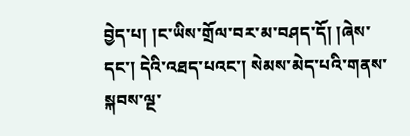བྱེད་པ། །ང་ཡིས་གྲོལ་བར་མ་བཤད་དོ། །ཞེས་དང་། དེའི་འཐད་པའང་། སེམས་མེད་པའི་གནས་སྐབས་ལྔ་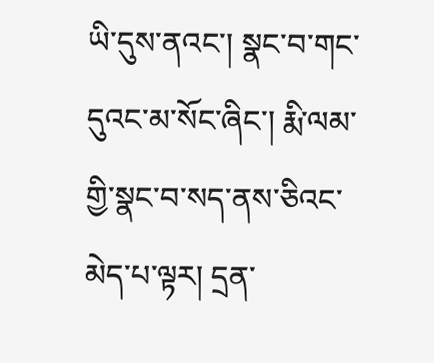ཡི་དུས་ནའང་། སྣང་བ་གང་དུའང་མ་སོང་ཞིང་། རྨི་ལམ་གྱི་སྣང་བ་སད་ནས་ཅིའང་མེད་པ་ལྟར། དྲན་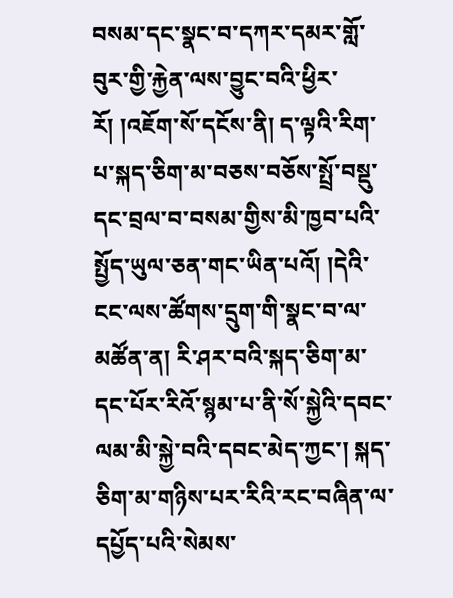བསམ་དང་སྣང་བ་དཀར་དམར་གློ་བུར་གྱི་རྐྱེན་ལས་བྱུང་བའི་ཕྱིར་རོ། །འཇོག་སོ་དངོས་ནི། ད་ལྟའི་རིག་པ་སྐད་ཅིག་མ་བཅས་བཅོས་སྤྲོ་བསྡུ་དང་བྲལ་བ་བསམ་གྱིས་མི་ཁྱབ་པའི་སྤྱོད་ཡུལ་ཅན་གང་ཡིན་པའོ། །དེའི་ངང་ལས་ཚོགས་དྲུག་གི་སྣང་བ་ལ་མཚོན་ན། རི་ཤར་བའི་སྐད་ཅིག་མ་དང་པོར་རིའོ་སྙམ་པ་ནི་སོ་སྐྱེའི་དབང་ལམ་མི་སྐྱེ་བའི་དབང་མེད་ཀྱང་། སྐད་ཅིག་མ་གཉིས་པར་རིའི་རང་བཞིན་ལ་དཔྱོད་པའི་སེམས་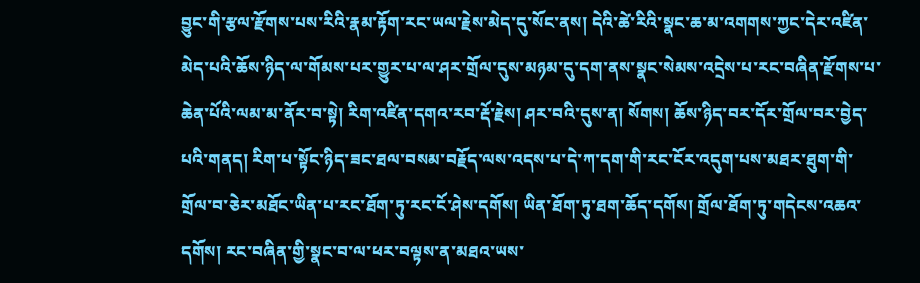བྱུང་གི་རྩལ་རྫོགས་པས་རིའི་རྣམ་རྟོག་རང་ཡལ་རྗེས་མེད་དུ་སོང་ནས། དེའི་ཚེ་རིའི་སྣང་ཆ་མ་འགགས་ཀྱང་དེར་འཛིན་མེད་པའི་ཆོས་ཉིད་ལ་གོམས་པར་གྱུར་པ་ལ་ཤར་གྲོལ་དུས་མཉམ་དུ་དག་ནས་སྣང་སེམས་འདྲེས་པ་རང་བཞིན་རྫོགས་པ་ཆེན་པོའི་ལམ་མ་ནོར་བ་སྟེ། རིག་འཛིན་དགའ་རབ་རྡོ་རྗེས། ཤར་བའི་དུས་ན། སོགས། ཆོས་ཉིད་བར་དོར་གྲོལ་བར་བྱེད་པའི་གནད། རིག་པ་སྟོང་ཉིད་ཟང་ཐལ་བསམ་བརྗོད་ལས་འདས་པ་དེ་ཀ་དག་གི་རང་ངོར་འདུག་པས་མཐར་ཐུག་གི་གྲོལ་བ་ཅེར་མཐོང་ཡིན་པ་རང་ཐོག་ཏུ་རང་ངོ་ཤེས་དགོས། ཡིན་ཐོག་ཏུ་ཐག་ཆོད་དགོས། གྲོལ་ཐོག་ཏུ་གདེངས་འཆའ་དགོས། རང་བཞིན་གྱི་སྣང་བ་ལ་ཕར་བལྟས་ན་མཐའ་ཡས་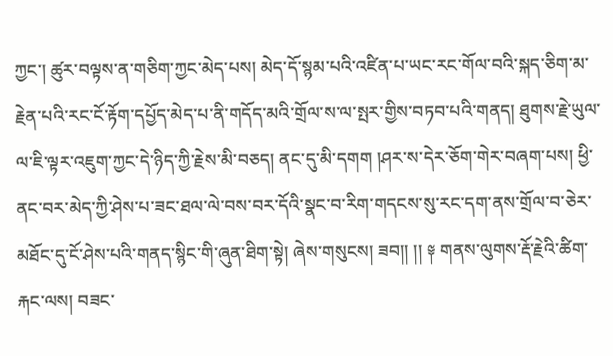ཀྱང་། ཚུར་བལྟས་ན་གཅིག་ཀྱང་མེད་པས། མེད་དོ་སྙམ་པའི་འཛིན་པ་ཡང་རང་གོལ་བའི་སྐད་ཅིག་མ་རྗེན་པའི་རང་ངོ་རྟོག་དཔྱོད་མེད་པ་ནི་གདོད་མའི་གྲོལ་ས་ལ་སྤར་གྱིས་བཏབ་པའི་གནད། ཐུགས་རྗེ་ཡུལ་ལ་ཇི་ལྟར་འཇུག་ཀྱང་དེ་ཉིད་ཀྱི་རྗེས་མི་བཅད། ནང་དུ་མི་དགག །ཤར་ས་དེར་ཅོག་གེར་བཞག་པས། ཕྱི་ནང་བར་མེད་ཀྱི་ཤེས་པ་ཟང་ཐལ་ལེ་བས་བར་དོའི་སྣང་བ་རིག་གདངས་སུ་རང་དག་ནས་གྲོལ་བ་ཅེར་མཐོང་དུ་ངོ་ཤེས་པའི་གནད་སྙིང་གི་ཞུན་ཐིག་སྟེ། ཞེས་གསུངས། ཟབ།། །། ༈ གནས་ལུགས་རྡོ་རྗེའི་ཚིག་རྐང་ལས། བཟང་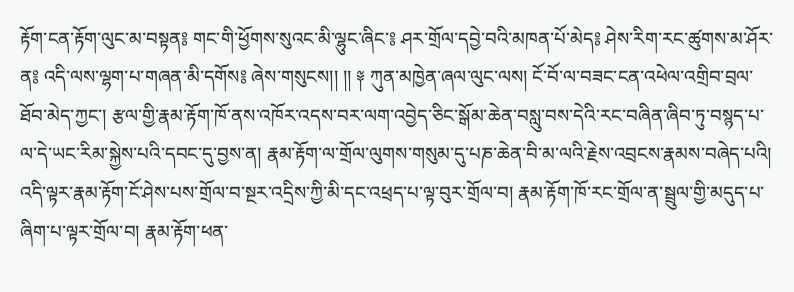རྟོག་ངན་རྟོག་ལུང་མ་བསྟན༔ གང་གི་ཕྱོགས་སུའང་མི་ལྷུང་ཞིང་༔ ཤར་གྲོལ་དབྱེ་བའི་མཁན་པོ་མེད༔ ཤེས་རིག་རང་ཚུགས་མ་ཤོར་ན༔ འདི་ལས་ལྷག་པ་གཞན་མི་དགོས༔ ཞེས་གསུངས།། །། ༈ ཀུན་མཁྱེན་ཞལ་ལུང་ལས། ངོ་བོ་ལ་བཟང་ངན་འཕེལ་འགྲིབ་བྲལ་ཐོབ་མེད་ཀྱང་། རྩལ་གྱི་རྣམ་རྟོག་ཁོ་ནས་འཁོར་འདས་བར་ལག་འབྱེད་ཅིང་སྒོམ་ཆེན་བསླུ་བས་དེའི་རང་བཞིན་ཞིབ་ཏུ་བསྙད་པ་ལ་དེ་ཡང་རིམ་སྐྱེས་པའི་དབང་དུ་བྱས་ན། རྣམ་རྟོག་ལ་གྲོལ་ལུགས་གསུམ་དུ་པཎ་ཆེན་བི་མ་ལའི་རྗེས་འབྲངས་རྣམས་བཞེད་པའི། འདི་ལྟར་རྣམ་རྟོག་ངོ་ཤེས་པས་གྲོལ་བ་སྔར་འདྲིས་ཀྱི་མི་དང་འཕྲད་པ་ལྟ་བུར་གྲོལ་བ། རྣམ་རྟོག་ཁོ་རང་གྲོལ་ན་སྦྲུལ་གྱི་མདུད་པ་ཞིག་པ་ལྟར་གྲོལ་བ། རྣམ་རྟོག་ཕན་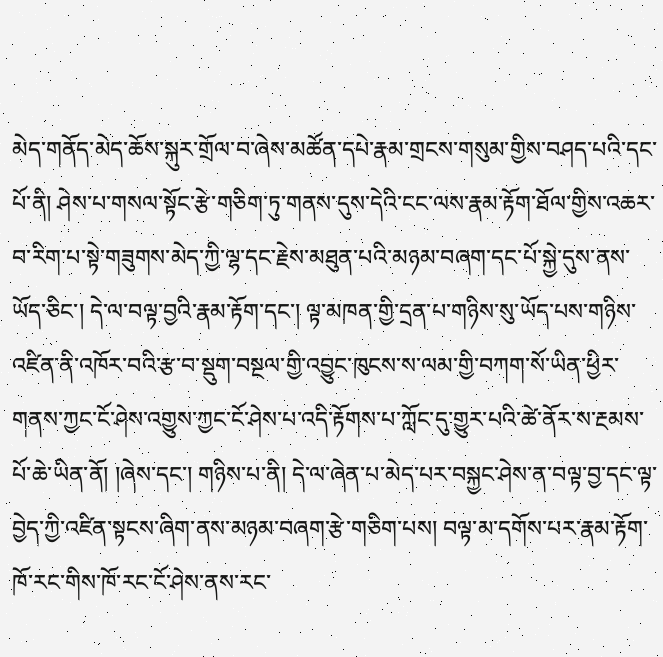མེད་གནོད་མེད་ཆོས་སྐུར་གྲོལ་བ་ཞེས་མཚོན་དཔེ་རྣམ་གྲངས་གསུམ་གྱིས་བཤད་པའི་དང་པོ་ནི། ཤེས་པ་གསལ་སྟོང་རྩེ་གཅིག་ཏུ་གནས་དུས་དེའི་ངང་ལས་རྣམ་རྟོག་ཐོལ་གྱིས་འཆར་བ་རིག་པ་སྟེ་གཟུགས་མེད་ཀྱི་ལྷ་དང་རྗེས་མཐུན་པའི་མཉམ་བཞག་དང་པོ་སྐྱེ་དུས་ནས་ཡོད་ཅིང་། དེ་ལ་བལྟ་བྱའི་རྣམ་རྟོག་དང་། ལྟ་མཁན་གྱི་དྲན་པ་གཉིས་སུ་ཡོད་པས་གཉིས་འཛིན་ནི་འཁོར་བའི་རྩ་བ་སྡུག་བསྔལ་གྱི་འབྱུང་ཁུངས་ས་ལམ་གྱི་བཀག་སོ་ཡིན་ཕྱིར་གནས་ཀྱང་ངོ་ཤེས་འགྱུས་ཀྱང་ངོ་ཤེས་པ་འདི་རྟོགས་པ་ཀློང་དུ་གྱུར་པའི་ཚེ་ནོར་ས་རྔམས་པོ་ཆེ་ཡིན་ནོ། །ཞེས་དང་། གཉིས་པ་ནི། དེ་ལ་ཞེན་པ་མེད་པར་བསྐྱང་ཤེས་ན་བལྟ་བྱ་དང་ལྟ་བྱེད་ཀྱི་འཛིན་སྟངས་ཞིག་ནས་མཉམ་བཞག་རྩེ་གཅིག་པས། བལྟ་མ་དགོས་པར་རྣམ་རྟོག་ཁོ་རང་གིས་ཁོ་རང་ངོ་ཤེས་ནས་རང་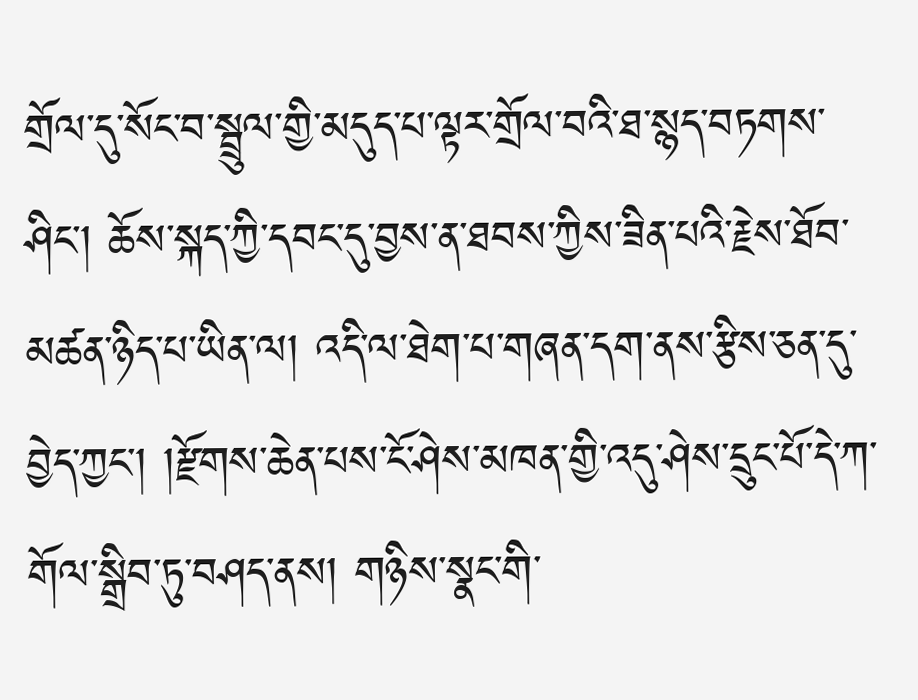གྲོལ་དུ་སོང་བ་སྦྲུལ་གྱི་མདུད་པ་ལྟར་གྲོལ་བའི་ཐ་སྙད་བཏགས་ཤིང་། ཆོས་སྐད་ཀྱི་དབང་དུ་བྱས་ན་ཐབས་ཀྱིས་ཟིན་པའི་རྗེས་ཐོབ་མཚན་ཉིད་པ་ཡིན་ལ། འདི་ལ་ཐེག་པ་གཞན་དག་ནས་རྩིས་ཅན་དུ་བྱེད་ཀྱང་། །རྫོགས་ཆེན་པས་ངོ་ཤེས་མཁན་གྱི་འདུ་ཤེས་དྲུང་པོ་དེ་ཀ་གོལ་སྒྲིབ་ཏུ་བཤད་ནས། གཉིས་སྣང་གི་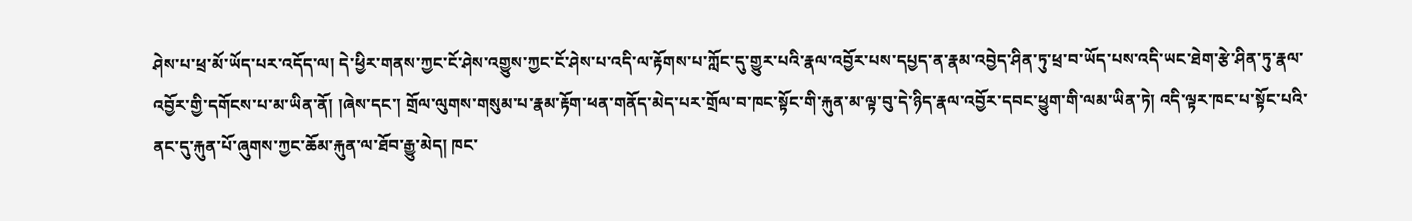ཤེས་པ་ཕྲ་མོ་ཡོད་པར་འདོད་ལ། དེ་ཕྱིར་གནས་ཀྱང་ངོ་ཤེས་འགྱུས་ཀྱང་ངོ་ཤེས་པ་འདི་ལ་རྟོགས་པ་ཀློང་དུ་གྱུར་པའི་རྣལ་འབྱོར་པས་དཔྱད་ན་རྣམ་འབྱེད་ཤིན་ཏུ་ཕྲ་བ་ཡོད་པས་འདི་ཡང་ཐེག་རྩེ་ཤིན་ཏུ་རྣལ་འབྱོར་གྱི་དགོངས་པ་མ་ཡིན་ནོ། །ཞེས་དང་། གྲོལ་ལུགས་གསུམ་པ་རྣམ་རྟོག་ཕན་གནོད་མེད་པར་གྲོལ་བ་ཁང་སྟོང་གི་རྐུན་མ་ལྟ་བུ་དེ་ཉིད་རྣལ་འབྱོར་དབང་ཕྱུག་གི་ལམ་ཡིན་ཏེ། འདི་ལྟར་ཁང་པ་སྟོང་པའི་ནང་དུ་རྐུན་པོ་ཞུགས་ཀྱང་ཆོམ་རྐུན་ལ་ཐོབ་རྒྱུ་མེད། ཁང་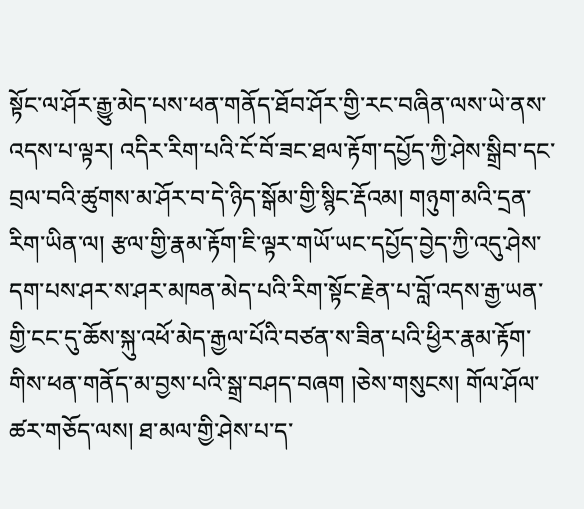སྟོང་ལ་ཤོར་རྒྱུ་མེད་པས་ཕན་གནོད་ཐོབ་ཤོར་གྱི་རང་བཞིན་ལས་ཡེ་ནས་འདས་པ་ལྟར། འདིར་རིག་པའི་ངོ་བོ་ཟང་ཐལ་རྟོག་དཔྱོད་ཀྱི་ཤེས་སྒྲིབ་དང་བྲལ་བའི་ཚུགས་མ་ཤོར་བ་དེ་ཉིད་སྒོམ་གྱི་སྙིང་རྡོའམ། གཉུག་མའི་དྲན་རིག་ཡིན་ལ། རྩལ་གྱི་རྣམ་རྟོག་ཇི་ལྟར་གཡོ་ཡང་དཔྱོད་བྱེད་ཀྱི་འདུ་ཤེས་དག་པས་ཤར་ས་ཤར་མཁན་མེད་པའི་རིག་སྟོང་རྗེན་པ་བློ་འདས་རྒྱ་ཡན་གྱི་ངང་དུ་ཆོས་སྐུ་འཕོ་མེད་རྒྱལ་པོའི་བཙན་ས་ཟིན་པའི་ཕྱིར་རྣམ་རྟོག་གིས་ཕན་གནོད་མ་བྱས་པའི་སྒྲ་བཤད་བཞག །ཅེས་གསུངས། གོལ་ཤོལ་ཚར་གཅོད་ལས། ཐ་མལ་གྱི་ཤེས་པ་ད་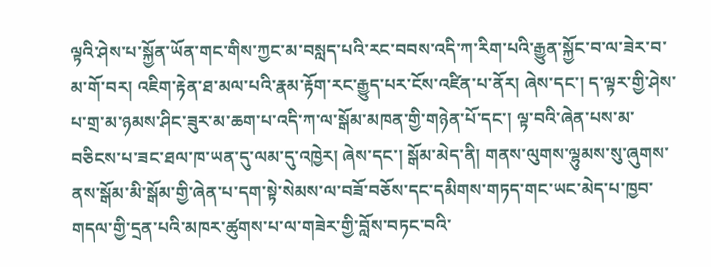ལྟའི་ཤེས་པ་སྐྱོན་ཡོན་གང་གིས་ཀྱང་མ་བསླད་པའི་རང་བབས་འདི་ཀ་རིག་པའི་རྒྱུན་སྐྱོང་བ་ལ་ཟེར་བ་མ་གོ་བར། འཇིག་རྟེན་ཐ་མལ་པའི་རྣམ་རྟོག་རང་རྒྱུད་པར་ངོས་འཛིན་པ་ནོར། ཞེས་དང་། ད་ལྟར་གྱི་ཤེས་པ་གྲ་མ་ཉམས་ཤིང་ཟུར་མ་ཆག་པ་འདི་ཀ་ལ་སྒོམ་མཁན་གྱི་གཉེན་པོ་དང་། ལྟ་བའི་ཞེན་པས་མ་བཅིངས་པ་ཟང་ཐལ་ཁ་ཡན་དུ་ལམ་དུ་འཁྱེར། ཞེས་དང་། སྒོམ་མེད་ནི། གནས་ལུགས་ལྷུམས་སུ་ཞུགས་ནས་སྒོམ་མི་སྒོམ་གྱི་ཞེན་པ་དག་སྟེ་སེམས་ལ་བཟོ་བཅོས་དང་དམིགས་གཏད་གང་ཡང་མེད་པ་ཁྱབ་གདལ་གྱི་དྲན་པའི་མཁར་ཚུགས་པ་ལ་གཟེར་གྱི་བློས་བཏང་བའི་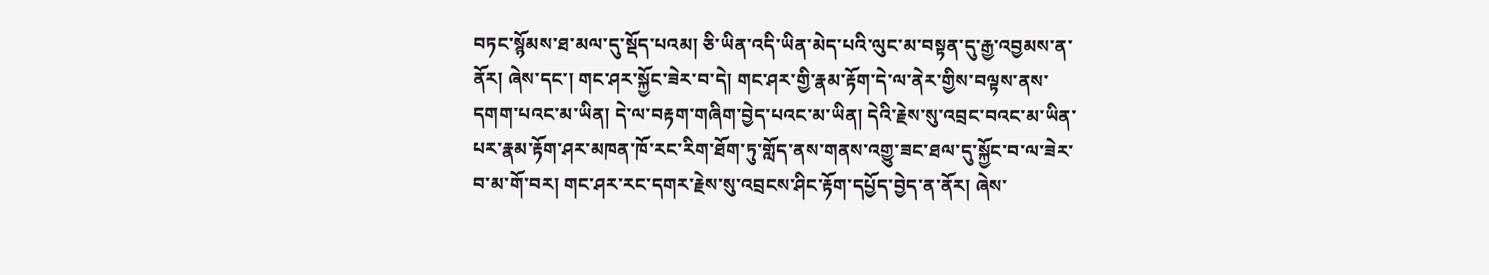བཏང་སྙོམས་ཐ་མལ་དུ་སྡོད་པའམ། ཅི་ཡིན་འདི་ཡིན་མེད་པའི་ལུང་མ་བསྟན་དུ་རྒྱ་འབྱམས་ན་ནོར། ཞེས་དང་། གང་ཤར་སྐྱོང་ཟེར་བ་དེ། གང་ཤར་གྱི་རྣམ་རྟོག་དེ་ལ་ནེར་གྱིས་བལྟས་ནས་དགག་པའང་མ་ཡིན། དེ་ལ་བརྟག་གཞིག་བྱེད་པའང་མ་ཡིན། དེའི་རྗེས་སུ་འབྲང་བའང་མ་ཡིན་པར་རྣམ་རྟོག་ཤར་མཁན་ཁོ་རང་རིག་ཐོག་ཏུ་གློད་ནས་གནས་འགྱུ་ཟང་ཐལ་དུ་སྐྱོང་བ་ལ་ཟེར་བ་མ་གོ་བར། གང་ཤར་རང་དགར་རྗེས་སུ་འབྲངས་ཤིང་རྟོག་དཔྱོད་བྱེད་ན་ནོར། ཞེས་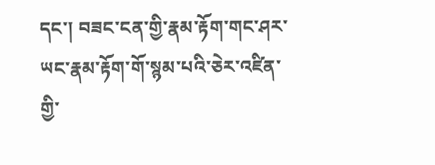དང་། བཟང་ངན་གྱི་རྣམ་རྟོག་གང་ཤར་ཡང་རྣམ་རྟོག་གོ་སྙམ་པའི་ཅེར་འཛིན་གྱི་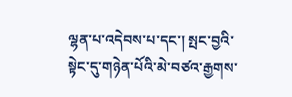ལྷན་པ་འདེབས་པ་དང་། སྤང་བྱའི་སྟེང་དུ་གཉེན་པོའི་མེ་བཙའ་རྒྱགས་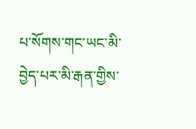པ་སོགས་གང་ཡང་མི་བྱེད་པར་མི་རྒན་གྱིས་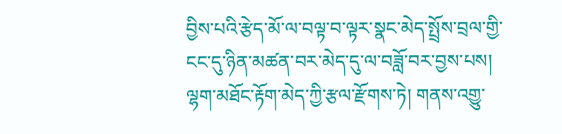བྱིས་པའི་རྩེད་མོ་ལ་བལྟ་བ་ལྟར་སྣང་མེད་སྤྲོས་བྲལ་གྱི་ངང་དུ་ཉིན་མཚན་བར་མེད་དུ་ལ་བཟློ་བར་བྱས་པས། ལྷག་མཐོང་རྟོག་མེད་ཀྱི་རྩལ་རྫོགས་ཏེ། གནས་འགྱུ་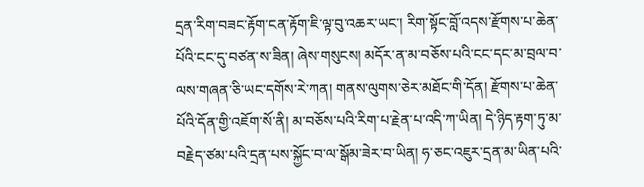དྲན་རིག་བཟང་རྟོག་ངན་རྟོག་ཇི་ལྟ་བུ་འཆར་ཡང་། རིག་སྟོང་བློ་འདས་རྫོགས་པ་ཆེན་པོའི་ངང་དུ་བཙན་ས་ཟིན། ཞེས་གསུངས། མདོར་ན་མ་བཅོས་པའི་ངང་དང་མ་བྲལ་བ་ལས་གཞན་ཅི་ཡང་དགོས་རེ་ཀན། གནས་ལུགས་ཅེར་མཐོང་གི་དོན། རྫོགས་པ་ཆེན་པོའི་དོན་གྱི་འཇོག་སོ་ནི། མ་བཅོས་པའི་རིག་པ་རྗེན་པ་འདི་ཀ་ཡིན། དེ་ཉིད་རྟག་ཏུ་མ་བརྗེད་ཙམ་པའི་དྲན་པས་སྐྱོང་བ་ལ་སྒོམ་ཟེར་བ་ཡིན། ཧ་ཅང་འཇུར་དྲན་མ་ཡིན་པའི་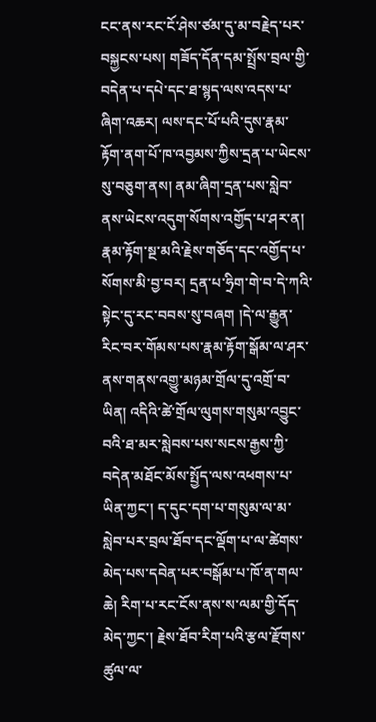ངང་ནས་རང་ངོ་ཤེས་ཙམ་དུ་མ་བརྗེད་པར་བསྐྱངས་པས། གཟོད་དོན་དམ་སྤྲོས་བྲལ་གྱི་བདེན་པ་དཔེ་དང་ཐ་སྙད་ལས་འདས་པ་ཞིག་འཆར། ལས་དང་པོ་པའི་དུས་རྣམ་རྟོག་ནག་པོ་ཁ་འབྱམས་ཀྱིས་དྲན་པ་ཡེངས་སུ་བཅུག་ནས། ནམ་ཞིག་དྲན་པས་སླེབ་ནས་ཡེངས་འདུག་སོགས་འགྱོད་པ་ཤར་ན། རྣམ་རྟོག་སྔ་མའི་རྗེས་གཅོད་དང་འགྱོད་པ་སོགས་མི་བྱ་བར། དྲན་པ་ཧྲིག་གེ་བ་དེ་ཀའི་སྟེང་དུ་རང་བབས་སུ་བཞག །དེ་ལ་རྒྱུན་རིང་བར་གོམས་པས་རྣམ་རྟོག་སྒོམ་ལ་ཤར་ནས་གནས་འགྱུ་མཉམ་གྲོལ་དུ་འགྲོ་བ་ཡིན། འདིའི་ཚེ་གྲོལ་ལུགས་གསུམ་འབྱུང་བའི་ཐ་མར་སླེབས་པས་སངས་རྒྱས་ཀྱི་བདེན་མཐོང་མོས་སྤྱོད་ལས་འཕགས་པ་ཡིན་ཀྱང་། ད་དུང་དག་པ་གསུམ་ལ་མ་སླེབ་པར་བྲལ་ཐོབ་དང་ལྡོག་པ་ལ་ཚེགས་མེད་པས་དབེན་པར་བསྒོམ་པ་ཁོ་ན་གལ་ཆེ། རིག་པ་རང་ངོས་ནས་ས་ལམ་གྱི་དོད་མེད་ཀྱང་། རྗེས་ཐོབ་རིག་པའི་རྩལ་རྫོགས་ཚུལ་ལ་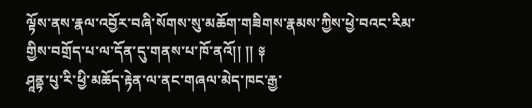ལྟོས་ནས་རྣལ་འབྱོར་བཞི་སོགས་སུ་མཆོག་གཟིགས་རྣམས་ཀྱིས་ཕྱེ་བའང་རིམ་གྱིས་བགྲོད་པ་ལ་དོན་དུ་གནས་པ་ཁོ་ནའོ།། །། ༈
ཤཱནྟ་པུ་རི་ཕྱི་མཆོད་རྟེན་ལ་ནང་གཞལ་མེད་ཁང་རྒྱ་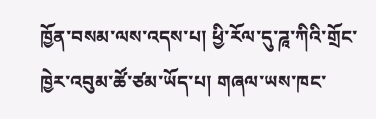ཁྱོན་བསམ་ལས་འདས་པ། ཕྱི་རོལ་དུ་ཌཱ་ཀིའི་གྲོང་ཁྱེར་འབུམ་ཚོ་ཙམ་ཡོད་པ། གཞལ་ཡས་ཁང་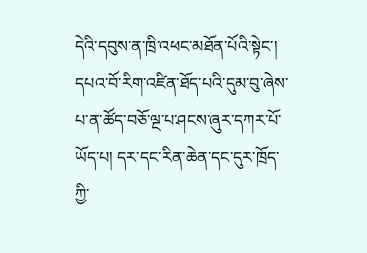དེའི་དབུས་ན་ཁྲི་འཕང་མཐོན་པོའི་སྟེང་། དཔའ་བོ་རིག་འཛིན་ཐོད་པའི་དུམ་བུ་ཞེས་པ་ན་ཚོད་བཅོ་ལྔ་པ་ཤངས་ཞུར་དཀར་པོ་ཡོད་པ། དར་དང་རིན་ཆེན་དང་དུར་ཁྲོད་ཀྱི་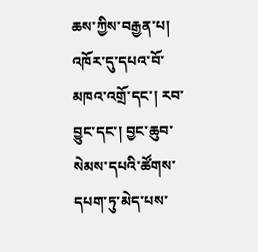ཆས་ཀྱིས་བརྒྱན་པ། འཁོར་དུ་དཔའ་བོ་མཁའ་འགྲོ་དང་། རབ་བྱུང་དང་། བྱང་ཆུབ་སེམས་དཔའི་ཚོགས་དཔག་ཏུ་མེད་པས་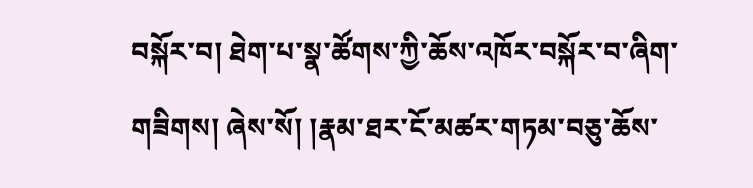བསྐོར་བ། ཐེག་པ་སྣ་ཚོགས་ཀྱི་ཆོས་འཁོར་བསྐོར་བ་ཞིག་གཟིགས། ཞེས་སོ། །རྣམ་ཐར་ངོ་མཚར་གཏམ་བཅུ་ཆོས་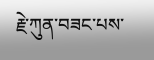རྗེ་ཀུན་བཟང་པས་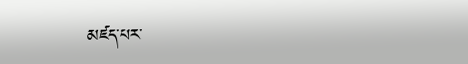མཛད་པར་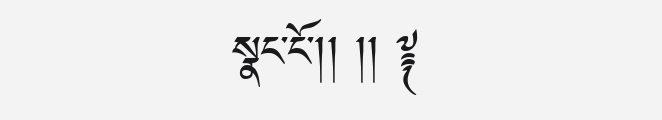སྣང་ངོ་།། །། ༈